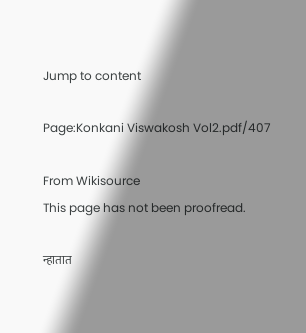Jump to content

Page:Konkani Viswakosh Vol2.pdf/407

From Wikisource
This page has not been proofread.

न्हातात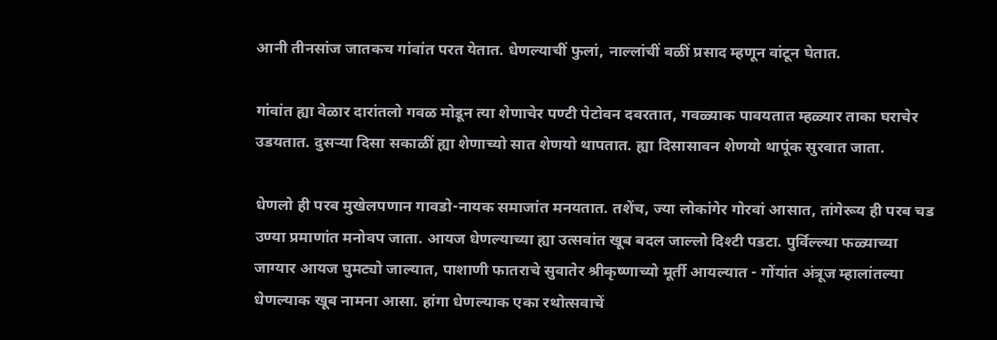आनी तीनसांज जातकच गांवांत परत येतात. धेणल्याचीं फुलां, नाल्लांचीं वळीं प्रसाद म्हणून वांटून घेतात.

गांवांत ह्या वेळार दारांतलो गवळ मोडून त्या शेणाचेर पण्टी पेटोवन दवरतात, गवळ्याक पावयतात म्हळ्यार ताका घराचेर उडयतात. दुसऱ्या दिसा सकाळीं ह्या शेणाच्यो सात शेणयो थापतात. ह्या दिसासावन शेणयो थापूंक सुरवात जाता.

धेणलो ही परब मुखेलपणान गावडो-नायक समाजांत मनयतात. तशेंच, ज्या लोकांगेर गोरवां आसात, तांगेरूय ही परब चड उण्या प्रमाणांत मनोवप जाता. आयज धेणल्याच्या ह्या उत्सवांत खूब बदल जाल्लो दिश्टी पडटा. पुर्विल्ल्या फळ्याच्या जाग्यार आयज घुमट्यो जाल्यात, पाशाणी फातराचे सुवातेर श्रीकृष्णाच्यो मूर्ती आयल्यात - गोंयांत अंत्रूज म्हालांतल्या धेणल्याक खूब नामना आसा. हांगा धेणल्याक एका रथोत्सवाचें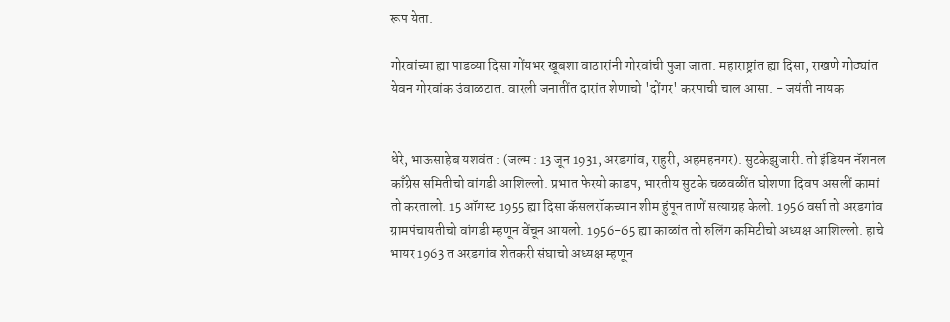रूप येता.

गोरवांच्या ह्या पाडव्या दिसा गोंयभर खूबशा वाठारांनी गोरवांची पुजा जाता. महाराष्ट्रांत ह्या दिसा, राखणे गोठ्यांत येवन गोरवांक उंवाळटात. वारली जनातींत दारांत शेणाचो 'दोंगर' करपाची चाल आसा. - जयंती नायक


धेरे, भाऊसाहेब यशवंत : (जल्म : 13 जून 1931, अरडगांव, राहुरी, अहमहनगर). सुटकेझुजारी. तो इंडियन नॅशनल काँग्रेस समितीचो वांगडी आशिल्लो. प्रभात फेरयो काडप, भारतीय सुटके चळवळींत घोशणा दिवप असलीं कामां तो करतालो. 15 ऑगस्ट 1955 ह्या दिसा कॅसलरॉकच्यान शीम हुंपून ताणें सत्याग्रह केलो. 1956 वर्सा तो अरडगांव ग्रामपंचायतीचो वांगडी म्हणून वेंचून आयलो. 1956-65 ह्या काळांत तो रुलिंग कमिटीचो अध्यक्ष आशिल्लो. हाचे भायर 1963 त अरडगांव शेतकरी संघाचो अध्यक्ष म्हणून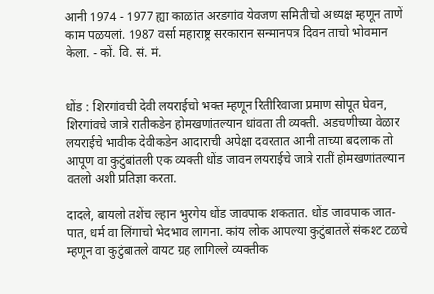आनी 1974 - 1977 ह्या काळांत अरडगांव येवजण समितीचो अध्यक्ष म्हणून ताणें काम पळयलां. 1987 वर्सा महाराष्ट्र सरकारान सन्मानपत्र दिवन ताचो भोवमान केला. - कों. वि. सं. मं.


धोंड : शिरगांवची देवी लयराईचो भक्त म्हणून रितीरिवाजा प्रमाण सोपूत घेवन, शिरगांवचे जात्रे रातीकडेन होमखणांतल्यान धांवता ती व्यक्ती. अडचणीच्या वेळार लयराईचे भावीक देवीकडेन आदाराची अपेक्षा दवरतात आनी ताच्या बदलाक तो आपूण वा कुटुंबांतली एक व्यक्ती धोंड जावन लयराईचे जात्रे रातीं होमखणांतल्यान वतलो अशी प्रतिज्ञा करता.

दादले, बायलो तशेंच ल्हान भुरगेय धोंड जावपाक शकतात. धोंड जावपाक जात-पात, धर्म वा लिंगाचो भेदभाव लागना. कांय लोक आपल्या कुटुंबातलें संकश्ट टळचे म्हणून वा कुटुंबातले वायट ग्रह लागिल्ले व्यक्तीक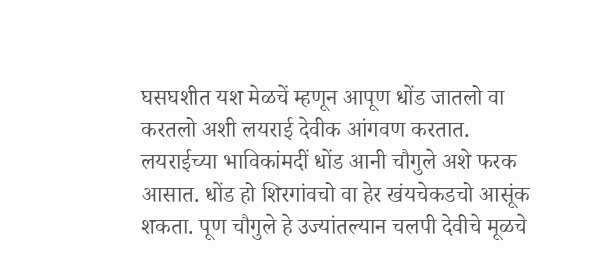घसघशीत यश मेळचें म्हणून आपूण धोंड जातलो वा करतलो अशी लयराई देवीक आंगवण करतात. लयराईच्या भाविकांमदीं धोंड आनी चौगुले अशे फरक आसात. धोंड हो शिरगांवचो वा हेर खंयचेकडचो आसूंक शकता. पूण चौगुले हे उज्यांतल्यान चलपी देवीचे मूळचे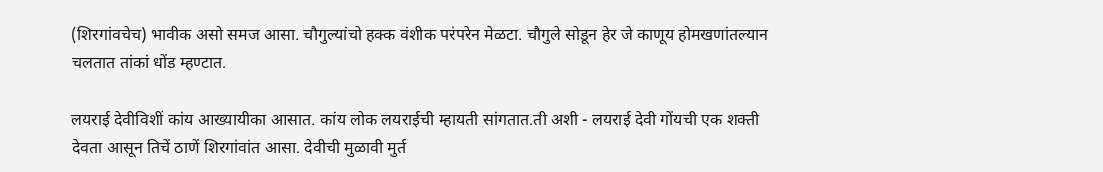(शिरगांवचेच) भावीक असो समज आसा. चौगुल्यांचो हक्क वंशीक परंपरेन मेळटा. चौगुले सोडून हेर जे काणूय होमखणांतल्यान चलतात तांकां धोंड म्हण्टात.

लयराई देवीविशीं कांय आख्यायीका आसात. कांय लोक लयराईची म्हायती सांगतात.ती अशी - लयराई देवी गोंयची एक शक्ती देवता आसून तिचें ठाणें शिरगांवांत आसा. देवीची मुळावी मुर्त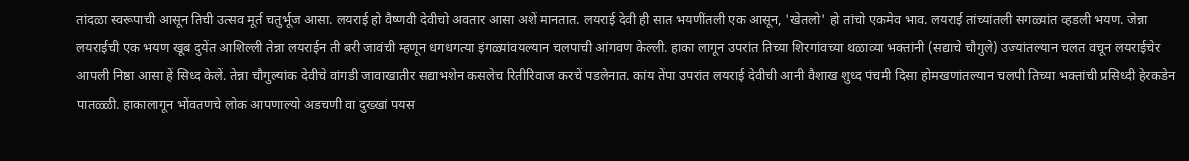तांदळा स्वरूपाची आसून तिची उत्सव मूर्त चतुर्भूज आसा. लयराई हो वैष्णवी देवीचो अवतार आसा अशें मानतात. लयराई देवी ही सात भयणींतली एक आसून, 'खेतलो' हो तांचो एकमेव भाव. लयराई तांच्यांतली सगळ्यांत व्हडली भयण. जेन्ना लयराईची एक भयण खूब दुयेंत आशिल्ली तेन्ना लयराईन ती बरी जावंची म्हणून धगधगत्या इंगळ्यांवयल्यान चलपाची आंगवण केल्ली. हाका लागून उपरांत तिच्या शिरगांवच्या थळाव्या भक्तांनी (सद्याचे चौगुले) उज्यांतल्यान चलत वचून लयराईचेर आपली निष्ठा आसा हें सिध्द केलें. तेन्ना चौगुल्यांक देवीचे वांगडी जावाखातीर सद्याभशेन कसलेच रितीरिवाज करचें पडलेनात. कांय तेंपा उपरांत लयराई देवीची आनी वैशाख शुध्द पंचमी दिसा होमखणांतल्यान चलपी तिच्या भक्तांची प्रसिध्दी हेरकडेन पातळ्ळी. हाकालागून भोंवतणचे लोक आपणाल्यो अडचणी वा दुख्खां पयस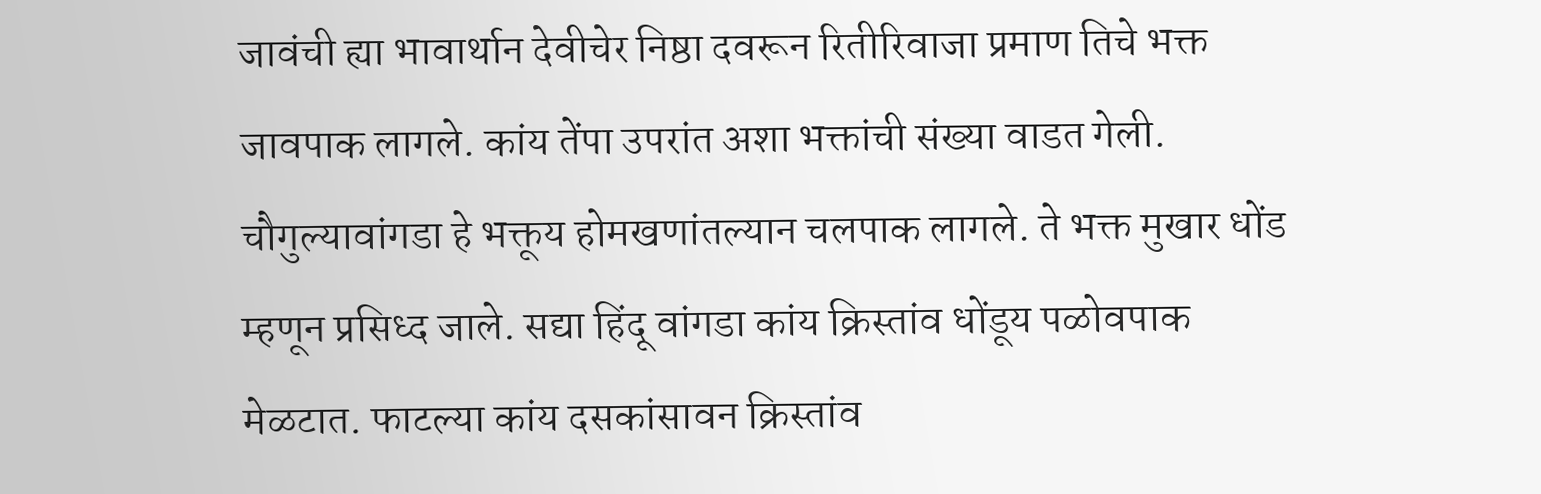जावंची ह्या भावार्थान देवीचेर निष्ठा दवरून रितीरिवाजा प्रमाण तिचे भक्त जावपाक लागले. कांय तेंपा उपरांत अशा भक्तांची संख्या वाडत गेली. चौगुल्यावांगडा हे भक्तूय होमखणांतल्यान चलपाक लागले. ते भक्त मुखार धोंड म्हणून प्रसिध्द जाले. सद्या हिंदू वांगडा कांय क्रिस्तांव धोंडूय पळोवपाक मेळटात. फाटल्या कांय दसकांसावन क्रिस्तांव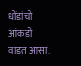धोंडांचो आंकडो वाडत आसा.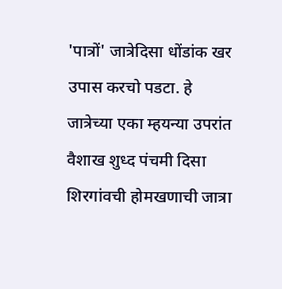'पात्रों' जात्रेदिसा धोंडांक खर उपास करचो पडटा. हे जात्रेच्या एका म्हयन्या उपरांत वैशाख शुध्द पंचमी दिसा शिरगांवची होमखणाची जात्रा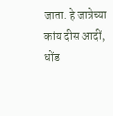जाता. हे जात्रेच्या कांय दीस आदीं, धोंड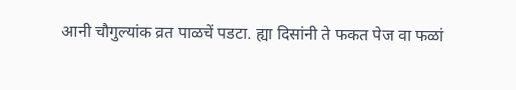आनी चौगुल्यांक व्रत पाळचें पडटा. ह्या दिसांनी ते फकत पेज वा फळां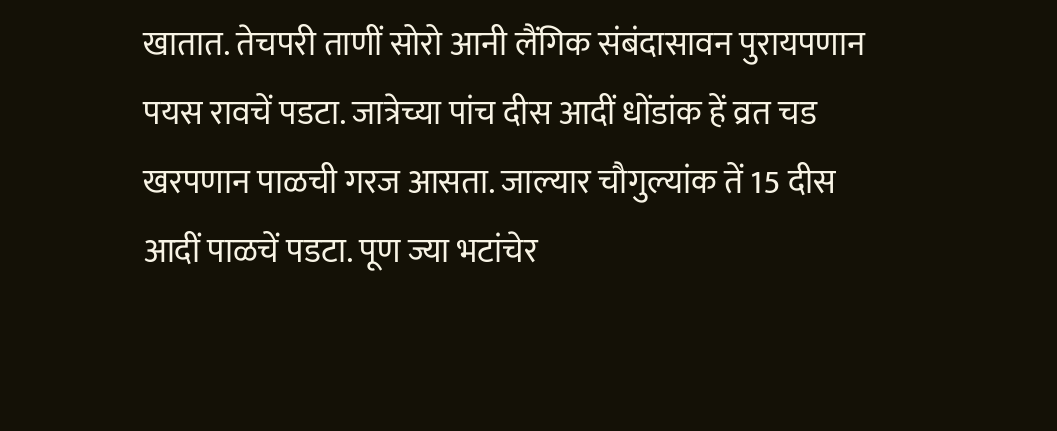खातात. तेचपरी ताणीं सोरो आनी लैंगिक संबंदासावन पुरायपणान पयस रावचें पडटा. जात्रेच्या पांच दीस आदीं धोंडांक हें व्रत चड खरपणान पाळची गरज आसता. जाल्यार चौगुल्यांक तें 15 दीस आदीं पाळचें पडटा. पूण ज्या भटांचेर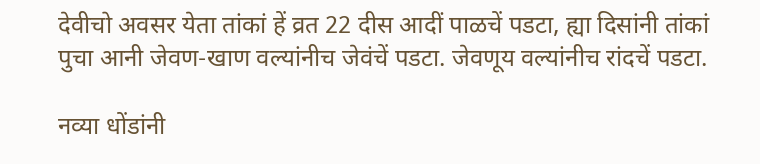देवीचो अवसर येता तांकां हें व्रत 22 दीस आदीं पाळचें पडटा, ह्या दिसांनी तांकां पुचा आनी जेवण-खाण वल्यांनीच जेवंचें पडटा. जेवणूय वल्यांनीच रांदचें पडटा.

नव्या धोंडांनी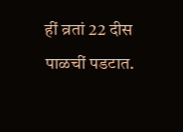हीं व्रतां 22 दीस पाळचीं पडटात.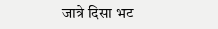जात्रे दिसा भट